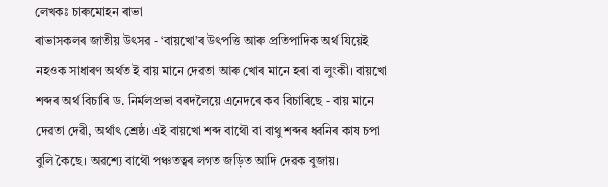লেখকঃ চাৰুমোহন ৰাভা
ৰাভাসকলৰ জাতীয় উৎসৱ - ‘বায়খো’ৰ উৎপত্তি আৰু প্ৰতিপাদিক অৰ্থ যিয়েই নহওক সাধাৰণ অৰ্থত ই বায় মানে দেৱতা আৰু খোৰ মানে হৰা বা লুংকী। বায়খো শব্দৰ অৰ্থ বিচাৰি ড. নিৰ্মলপ্ৰভা বৰদলৈয়ে এনেদৰে কব বিচাৰিছে - বায় মানে দেৱতা দেৱী, অৰ্থাৎ শ্ৰেষ্ঠ। এই বায়খো শব্দ বাথৌ বা বাথু শব্দৰ ধ্বনিৰ কাষ চপা বুলি কৈছে। অৱশ্যে বাথৌ পঞ্চতত্বৰ লগত জড়িত আদি দেৱক বুজায়।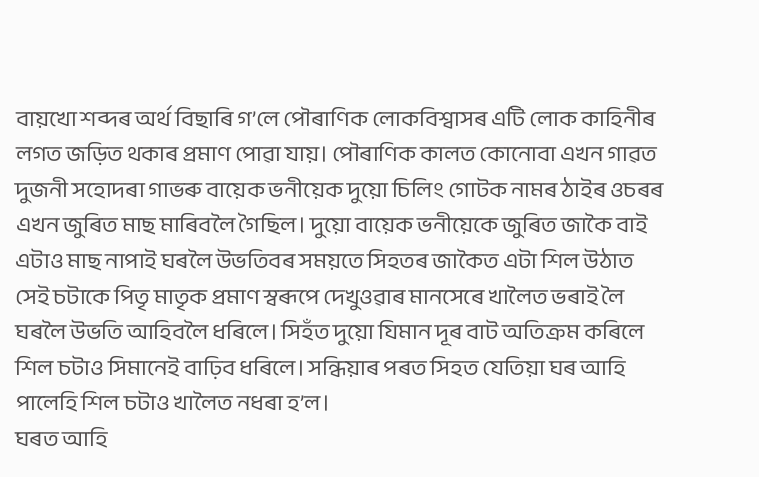বায়খো শব্দৰ অৰ্থ বিছাৰি গ’লে পৌৰাণিক লোকবিশ্বাসৰ এটি লোক কাহিনীৰ লগত জড়িত থকাৰ প্ৰমাণ পোৱা যায়। পৌৰাণিক কালত কোনোবা এখন গাৱত দুজনী সহোদৰা গাভৰু বায়েক ভনীয়েক দুয়ো চিলিং গোটক নামৰ ঠাইৰ ওচৰৰ এখন জুৰিত মাছ মাৰিবলৈ গৈছিল। দুয়ো বায়েক ভনীয়েকে জুৰিত জাকৈ বাই এটাও মাছ নাপাই ঘৰলৈ উভতিবৰ সময়তে সিহতৰ জাকৈত এটা শিল উঠাত সেই চটাকে পিতৃ মাতৃক প্ৰমাণ স্বৰূপে দেখুওৱাৰ মানসেৰে খালৈত ভৰাই লৈ ঘৰলৈ উভতি আহিবলৈ ধৰিলে। সিহঁত দুয়ো যিমান দূৰ বাট অতিক্ৰম কৰিলে শিল চটাও সিমানেই বাঢ়িব ধৰিলে। সন্ধিয়াৰ পৰত সিহত যেতিয়া ঘৰ আহি পালেহি শিল চটাও খালৈত নধৰা হ’ল।
ঘৰত আহি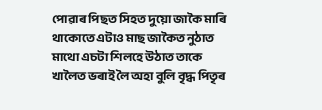পোৱাৰ পিছত সিহত দুয়ো জাকৈ মাৰি থাকোতে এটাও মাছ জাকৈত নুঠাত মাথো এচটা শিলহে উঠাত তাকে খালৈত ভৰাই লৈ অহা বুলি বৃদ্ধ পিতৃৰ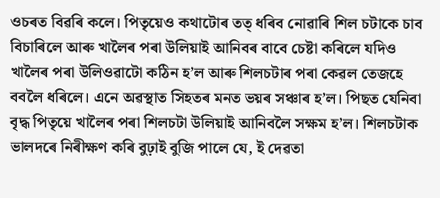ওচৰত বিৱৰি কলে। পিতৃয়েও কথাটোৰ তত্ ধৰিব নোৱাৰি শিল চটাকে চাব বিচাৰিলে আৰু খালৈৰ পৰা উলিয়াই আনিবৰ বাবে চেষ্টা কৰিলে যদিও খালৈৰ পৰা উলিওৱাটো কঠিন হ’ল আৰু শিলচটাৰ পৰা কেৱল তেজহে ববলৈ ধৰিলে। এনে অৱস্থাত সিহতৰ মনত ভয়ৰ সঞ্চাৰ হ’ল। পিছত যেনিবা বৃদ্ধ পিতৃয়ে খালৈৰ পৰা শিলচটা উলিয়াই আনিবলৈ সক্ষম হ’ল। শিলচটাক ভালদৰে নিৰীক্ষণ কৰি বুঢ়াই বুজি পালে যে, ই দেৱতা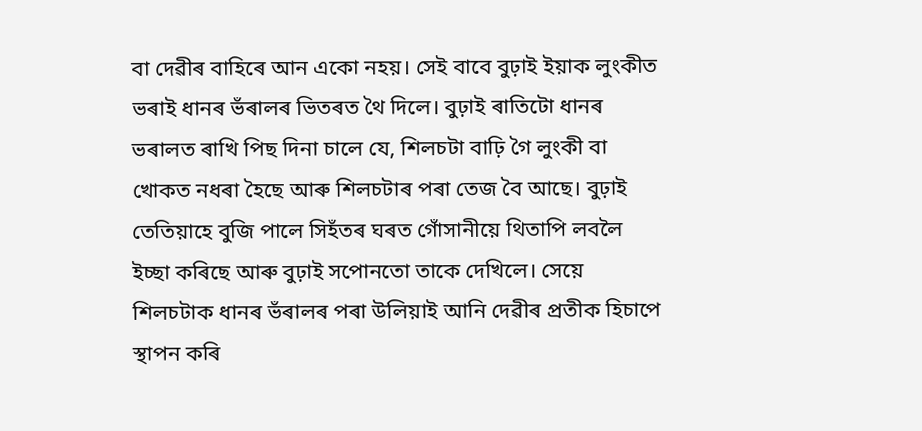বা দেৱীৰ বাহিৰে আন একো নহয়। সেই বাবে বুঢ়াই ইয়াক লুংকীত ভৰাই ধানৰ ভঁৰালৰ ভিতৰত থৈ দিলে। বুঢ়াই ৰাতিটো ধানৰ ভৰালত ৰাখি পিছ দিনা চালে যে, শিলচটা বাঢ়ি গৈ লুংকী বা খোকত নধৰা হৈছে আৰু শিলচটাৰ পৰা তেজ বৈ আছে। বুঢ়াই তেতিয়াহে বুজি পালে সিহঁতৰ ঘৰত গোঁসানীয়ে থিতাপি লবলৈ ইচ্ছা কৰিছে আৰু বুঢ়াই সপোনতো তাকে দেখিলে। সেয়ে শিলচটাক ধানৰ ভঁৰালৰ পৰা উলিয়াই আনি দেৱীৰ প্ৰতীক হিচাপে স্থাপন কৰি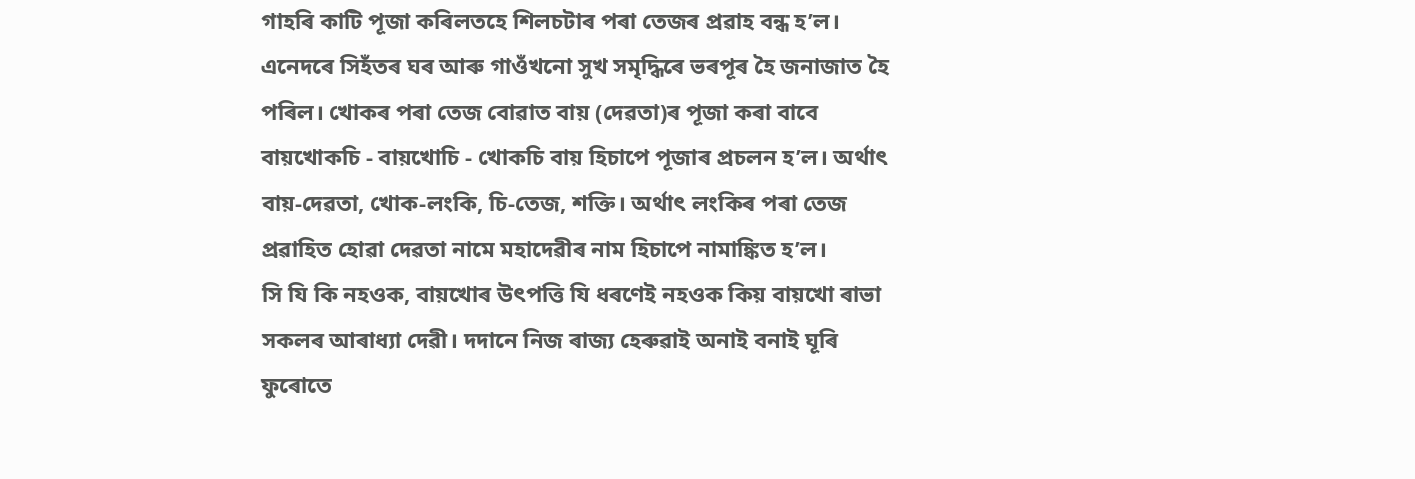গাহৰি কাটি পূজা কৰিলতহে শিলচটাৰ পৰা তেজৰ প্ৰৱাহ বন্ধ হ’ল। এনেদৰে সিহঁতৰ ঘৰ আৰু গাওঁখনো সুখ সমৃদ্ধিৰে ভৰপূৰ হৈ জনাজাত হৈ পৰিল। খোকৰ পৰা তেজ বোৱাত বায় (দেৱতা)ৰ পূজা কৰা বাবে বায়খোকচি - বায়খোচি - খোকচি বায় হিচাপে পূজাৰ প্ৰচলন হ’ল। অৰ্থাৎ বায়-দেৱতা, খোক-লংকি, চি-তেজ, শক্তি। অৰ্থাৎ লংকিৰ পৰা তেজ প্ৰৱাহিত হোৱা দেৱতা নামে মহাদেৱীৰ নাম হিচাপে নামাঙ্কিত হ’ল।
সি যি কি নহওক, বায়খোৰ উৎপত্তি যি ধৰণেই নহওক কিয় বায়খো ৰাভা সকলৰ আৰাধ্যা দেৱী। দদানে নিজ ৰাজ্য হেৰুৱাই অনাই বনাই ঘূৰি ফুৰোতে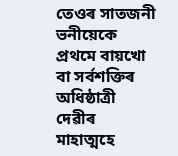তেওৰ সাতজনী ভনীয়েকে প্ৰথমে বায়খো বা সৰ্বশক্তিৰ অধিষ্ঠাত্ৰী দেৱীৰ মাহাত্মহে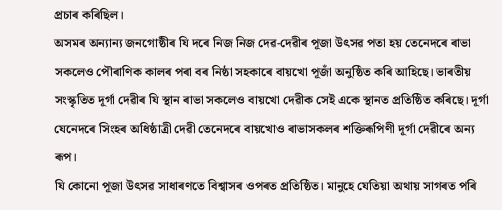প্ৰচাৰ কৰিছিল।
অসমৰ অন্যান্য জনগোষ্ঠীৰ যি দৰে নিজ নিজ দেৱ-দেৱীৰ পূজা উৎসৱ পতা হয় তেনেদৰে ৰাভা সকলেও পৌৰাণিক কালৰ পৰা বৰ নিষ্ঠা সহকাৰে বায়খো পূজাঁ অনুষ্ঠিত কৰি আহিছে। ভাৰতীয় সংস্কৃতিত দূৰ্গা দেৱীৰ যি স্থান ৰাভা সকলেও বায়খো দেৱীক সেই একে স্থানত প্ৰতিষ্ঠিত কৰিছে। দূৰ্গা যেনেদৰে সিংহৰ অধিষ্ঠাত্ৰী দেৱী তেনেদৰে বায়খোও ৰাভাসকলৰ শক্তিৰূপিণী দূৰ্গা দেৱীৰে অন্য ৰূপ।
যি কোনো পূজা উৎসৱ সাধাৰণতে বিশ্বাসৰ ওপৰত প্ৰতিষ্ঠিত। মানুহে যেতিয়া অথায় সাগৰত পৰি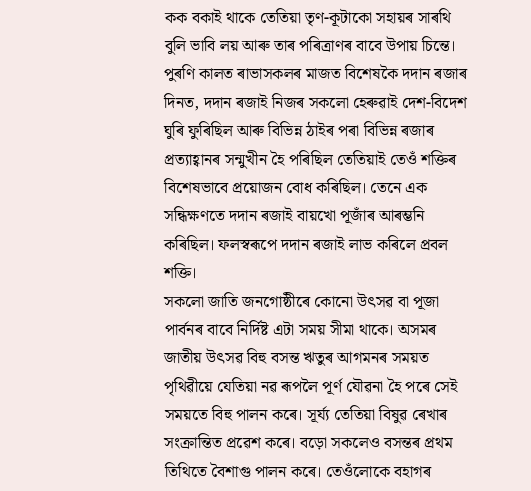কক বকাই থাকে তেতিয়া তৃণ-কূটাকো সহায়ৰ সাৰথি বুলি ভাবি লয় আৰু তাৰ পৰিত্ৰাণৰ বাবে উপায় চিন্তে। পুৰণি কালত ৰাভাসকলৰ মাজত বিশেষকৈ দদান ৰজাৰ দিনত, দদান ৰজাই নিজৰ সকলো হেৰুৱাই দেশ-বিদেশ ঘুৰি ফুৰিছিল আৰু বিভিন্ন ঠাইৰ পৰা বিভিন্ন ৰজাৰ প্ৰত্যাহ্বানৰ সন্মুখীন হৈ পৰিছিল তেতিয়াই তেওঁ শক্তিৰ বিশেষভাবে প্ৰয়োজন বোধ কৰিছিল। তেনে এক সন্ধিক্ষণতে দদান ৰজাই বায়খো পূজাঁৰ আৰম্ভনি কৰিছিল। ফলস্বৰূপে দদান ৰজাই লাভ কৰিলে প্ৰবল শক্তি।
সকলো জাতি জনগোষ্ঠীৰে কোনো উৎসৱ বা পূজা পাৰ্বনৰ বাবে নিৰ্দিষ্ট এটা সময় সীমা থাকে। অসমৰ জাতীয় উৎসৱ বিহু বসন্ত ঋতুৰ আগমনৰ সময়ত পৃথিৱীয়ে যেতিয়া নৱ ৰূপলৈ পূৰ্ণ যৌৱনা হৈ পৰে সেই সময়তে বিহু পালন কৰে। সূৰ্য্য তেতিয়া বিষুৱ ৰেখাৰ সংক্ৰান্তিত প্ৰৱেশ কৰে। বড়ো সকলেও বসন্তৰ প্ৰথম তিথিতে বৈশাগু পালন কৰে। তেওঁলোকে বহাগৰ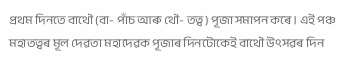প্ৰথম দিনতে বাথৌ (বা- পাঁচ আৰু থৌ- তত্ব) পূজা সমাপন কৰে। এই পঞ্চ মহাতত্বৰ মূল দেৱতা মহাদেৱক পূজাৰ দিনটোকেই বাথৌ উৎসৱৰ দিন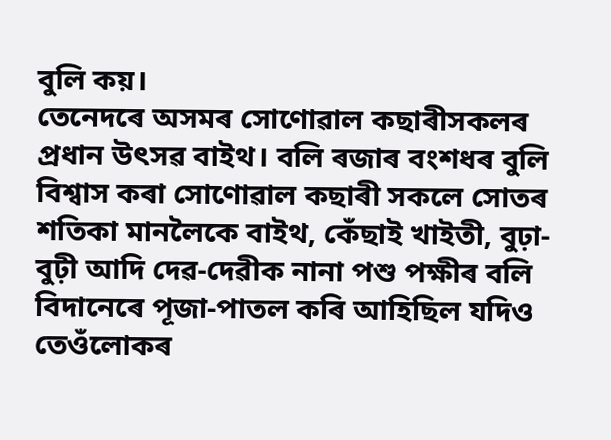বুলি কয়।
তেনেদৰে অসমৰ সোণোৱাল কছাৰীসকলৰ প্ৰধান উৎসৱ বাইথ। বলি ৰজাৰ বংশধৰ বুলি বিশ্বাস কৰা সোণোৱাল কছাৰী সকলে সোতৰ শতিকা মানলৈকে বাইথ, কেঁছাই খাইতী, বুঢ়া-বুঢ়ী আদি দেৱ-দেৱীক নানা পশু পক্ষীৰ বলি বিদানেৰে পূজা-পাতল কৰি আহিছিল যদিও তেওঁলোকৰ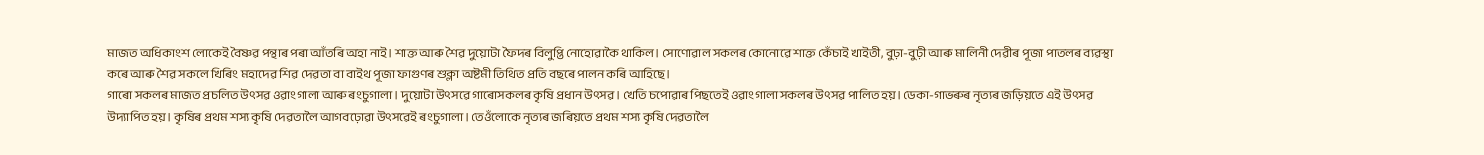মাজত অধিকাংশ লোকেই বৈষ্ণৱ পন্থাৰ পৰা আঁতৰি অহা নাই। শাক্ত আৰু শৈৱ দুয়োটা ফৈদৰ বিলুপ্তি নোহোৱাকৈ থাকিল। সোণোৱাল সকলৰ কোনোৱে শাক্ত কেঁচাই খাইতী, বুঢ়া-বুঢ়ী আৰু মালিনী দেৱীৰ পূজা পাতলৰ ব্যৱস্থা কৰে আৰু শৈৱ সকলে খিৰিং মহাদেৱ শিৱ দেৱতা বা বাইথ পূজা ফাগুণৰ শুক্লা অষ্টমী তিথিত প্ৰতি বছৰে পালন কৰি আহিছে।
গাৰো সকলৰ মাজত প্ৰচলিত উৎসৱ ওৱাংগালা আৰু ৰংচুগালা। দুয়োটা উৎসৱে গাৰোসকলৰ কৃষি প্ৰধান উৎসৱ। খেতি চপোৱাৰ পিছতেই ওৱাংগালা সকলৰ উৎসৱ পালিত হয়। ডেকা-গাভৰুৰ নৃত্যৰ জড়িয়তে এই উৎসৱ উদ্যাপিত হয়। কৃষিৰ প্ৰথম শস্য কৃষি দেৱতালৈ আগবঢ়োৱা উৎসৱেই ৰংচুগালা। তেওঁলোকে নৃত্যৰ জৰিয়তে প্ৰথম শস্য কৃষি দেৱতালৈ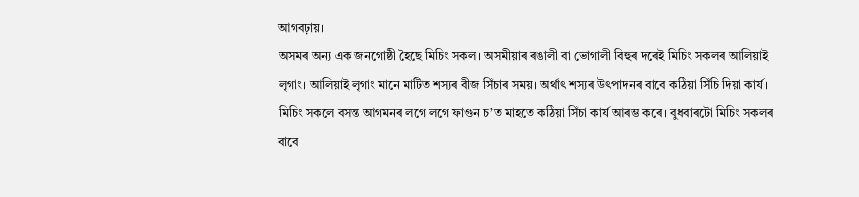আগবঢ়ায়।
অসমৰ অন্য এক জনগোষ্ঠী হৈছে মিচিং সকল। অসমীয়াৰ ৰঙালী বা ভোগালী বিহুৰ দৰেই মিচিং সকলৰ আলিয়াই লৃগাং। আলিয়াই লৃগাং মানে মাটিত শস্যৰ বীজ সিঁচাৰ সময়। অৰ্থাৎ শস্যৰ উৎপাদনৰ বাবে কঠিয়া সিঁচি দিয়া কাৰ্য। মিচিং সকলে বসন্ত আগমনৰ লগে লগে ফাগুন চ’ত মাহতে কঠিয়া সিঁচা কাৰ্য আৰম্ভ কৰে। বুধবাৰটো মিচিং সকলৰ বাবে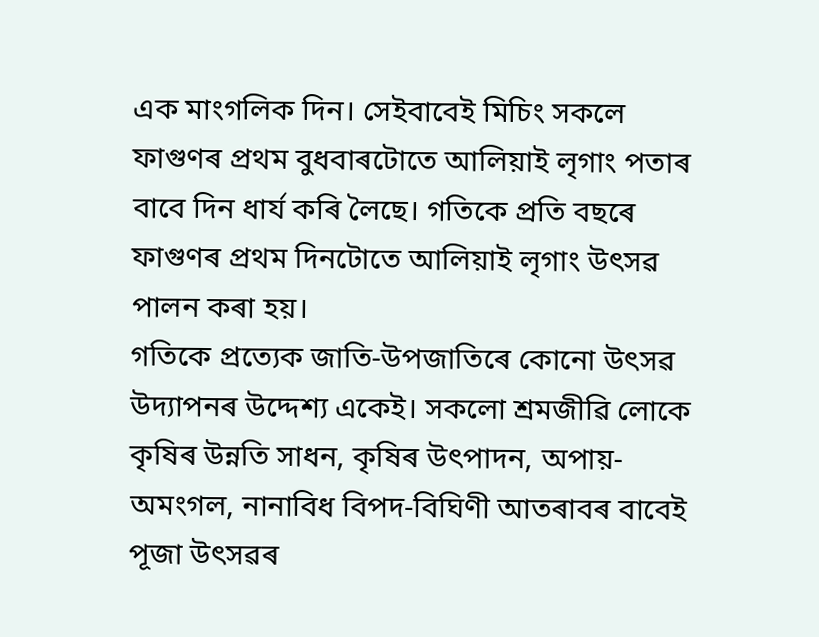এক মাংগলিক দিন। সেইবাবেই মিচিং সকলে ফাগুণৰ প্ৰথম বুধবাৰটোতে আলিয়াই লৃগাং পতাৰ বাবে দিন ধাৰ্য কৰি লৈছে। গতিকে প্ৰতি বছৰে ফাগুণৰ প্ৰথম দিনটোতে আলিয়াই লৃগাং উৎসৱ পালন কৰা হয়।
গতিকে প্ৰত্যেক জাতি-উপজাতিৰে কোনো উৎসৱ উদ্যাপনৰ উদ্দেশ্য একেই। সকলো শ্ৰমজীৱি লোকে কৃষিৰ উন্নতি সাধন, কৃষিৰ উৎপাদন, অপায়-অমংগল, নানাবিধ বিপদ-বিঘিণী আতৰাবৰ বাবেই পূজা উৎসৱৰ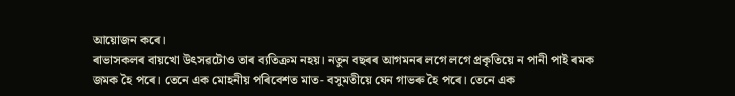আয়োজন কৰে।
ৰাভাসকলৰ বায়খো উৎসৱটোও তাৰ ব্যতিক্ৰম নহয়। নতুন বছৰৰ আগমনৰ লগে লগে প্ৰকৃতিয়ে ন পানী পাই ৰমক জমক হৈ পৰে। তেনে এক মোহনীয় পৰিবেশত মাত- বসুমতীয়ে যেন গাভৰু হৈ পৰে। তেনে এক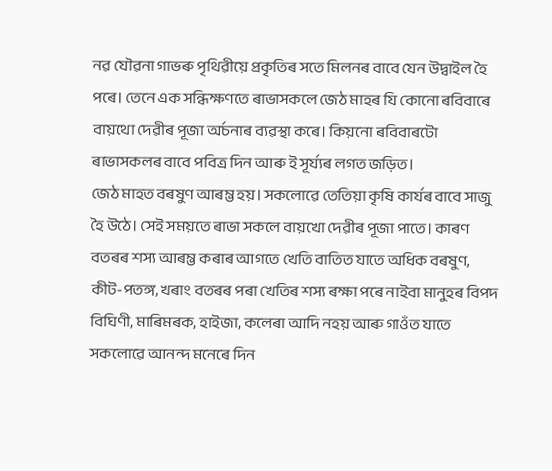নৱ যৌৱনা গাভৰু পৃথিৱীয়ে প্ৰকৃতিৰ সতে মিলনৰ বাবে যেন উদ্বাইল হৈ পৰে। তেনে এক সন্ধিক্ষণতে ৰাভাসকলে জেঠ মাহৰ যি কোনো ৰবিবাৰে বায়থো দেৱীৰ পূজা অৰ্চনাৰ ব্যৱস্থা কৰে। কিয়নো ৰবিবাৰটো ৰাভাসকলৰ বাবে পবিত্ৰ দিন আৰু ই সূৰ্য্যৰ লগত জড়িত।
জেঠ মাহত বৰষুণ আৰম্ভ হয়। সকলোৱে তেতিয়া কৃষি কাৰ্যৰ বাবে সাজু হৈ উঠে। সেই সময়তে ৰাভা সকলে বায়খো দেৱীৰ পূজা পাতে। কাৰণ বতৰৰ শস্য আৰম্ভ কৰাৰ আগতে খেতি বাতিত যাতে অধিক বৰষুণ, কীট-পতঙ্গ, খৰাং বতৰৰ পৰা খেতিৰ শস্য ৰক্ষা পৰে নাইবা মানুহৰ বিপদ বিঘিণী, মাৰিমৰক, হাইজা, কলেৰা আদি নহয় আৰু গাওঁত যাতে সকলোৱে আনন্দ মনেৰে দিন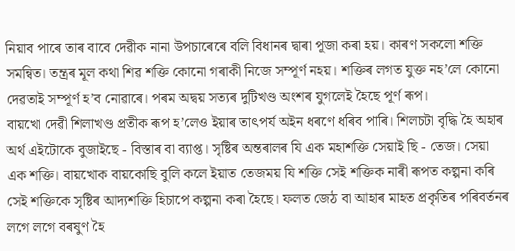নিয়াব পাৰে তাৰ বাবে দেৱীক নানা উপচাৰেৰে বলি বিধানৰ দ্বাৰা পূজা কৰা হয়। কাৰণ সকলো শক্তি সমন্বিত। তন্ত্ৰৰ মূল কথা শিৱ শক্তি কোনো গৰাকী নিজে সম্পূৰ্ণ নহয়। শক্তিৰ লগত যুক্ত নহ’লে কোনো দেৱতাই সম্পূৰ্ণ হ’ব নোৱাৰে। পৰম অদ্বয় সত্যৰ দুটিখণ্ড অংশৰ যুগলেই হৈছে পূৰ্ণ ৰূপ।
বায়খো দেৱী শিলাখণ্ড প্ৰতীক ৰূপ হ’লেও ইয়াৰ তাৎপৰ্য অইন ধৰণে ধৰিব পাৰি। শিলচটা বৃদ্ধি হৈ অহাৰ অৰ্থ এইটোকে বুজাইছে - বিস্তাৰ বা ব্যাপ্ত। সৃষ্টিৰ অন্তৰালৰ যি এক মহাশক্তি সেয়াই ছি - তেজ। সেয়া এক শক্তি। বায়খোক বায়কোছি বুলি কলে ইয়াত তেজময় যি শক্তি সেই শক্তিক নাৰী ৰূপত কল্পনা কৰি সেই শক্তিকে সৃষ্টিৰ আদ্যশক্তি হিচাপে কল্পনা কৰা হৈছে। ফলত জেঠ বা আহাৰ মাহত প্ৰকৃতিৰ পৰিবৰ্তনৰ লগে লগে বৰষুণ হৈ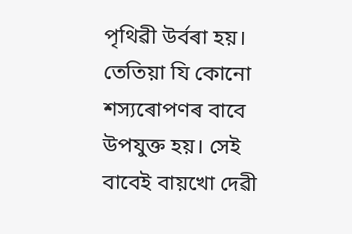পৃথিৱী উৰ্বৰা হয়। তেতিয়া যি কোনো শস্যৰোপণৰ বাবে উপযুক্ত হয়। সেই বাবেই বায়খো দেৱী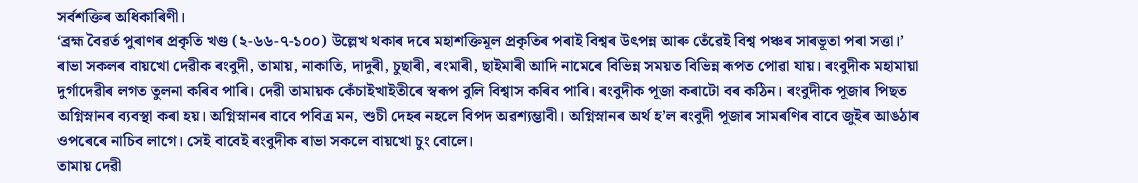সৰ্বশক্তিৰ অধিকাৰিণী।
‘ব্ৰহ্ম বৈৱৰ্ত পুৰাণৰ প্ৰকৃতি খণ্ড (২-৬৬-৭-১০০) উল্লেখ থকাৰ দৰে মহাশক্তিমূল প্ৰকৃতিৰ পৰাই বিশ্বৰ উৎপন্ন আৰু তেঁৱেই বিশ্ব পঞ্চৰ সাৰভূতা পৰা সত্তা।’
ৰাভা সকলৰ বায়খো দেৱীক ৰংবুদী, তামায়, নাকাতি, দাদুৰী, চুছাৰী, ৰংমাৰী, ছাইমাৰী আদি নামেৰে বিভিন্ন সময়ত বিভিন্ন ৰূপত পোৱা যায়। ৰংবুদীক মহামায়া দুৰ্গাদেৱীৰ লগত তুলনা কৰিব পাৰি। দেৱী তামায়ক কেঁচাইখাইতীৰে স্বৰূপ বুলি বিশ্বাস কৰিব পাৰি। ৰংবুদীক পূজা কৰাটো বৰ কঠিন। ৰংবুদীক পূজাৰ পিছত অগ্নিস্নানৰ ব্যবস্থা কৰা হয়। অগ্নিস্নানৰ বাবে পবিত্ৰ মন, শুচী দেহৰ নহলে বিপদ অৱশ্যম্ভাবী। অগ্নিস্নানৰ অৰ্থ হ’ল ৰংবুদী পূজাৰ সামৰণিৰ বাবে জুইৰ আঙঠাৰ ওপৰেৰে নাচিব লাগে। সেই বাবেই ৰংবুদীক ৰাভা সকলে বায়খো চুং বোলে।
তামায় দেৱী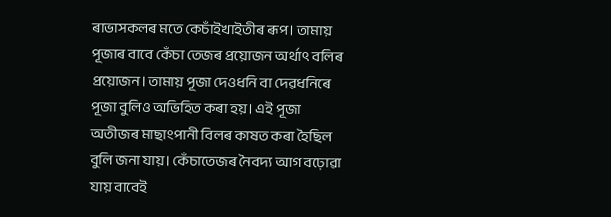ৰাভাসকলৰ মতে কেচাঁইখাইতীৰ ৰূপ। তামায় পূজাৰ বাবে কেঁচা তেজৰ প্ৰয়োজন অৰ্থাৎ বলিৰ প্ৰয়োজন। তামায় পূজা দেওধনি বা দেৱধনিৰে পূজা বুলিও অভিহিত কৰা হয়। এই পূজা অতীজৰ মাছাংপানী বিলৰ কাষত কৰা হৈছিল বুলি জনা যায়। কেঁচাতেজৰ নৈবদ্য আগ বঢ়োৱা যায় বাবেই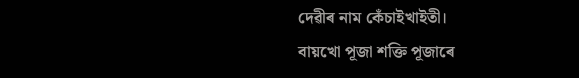দেৱীৰ নাম কেঁচাইখাইতী।
বায়খো পূজা শক্তি পূজাৰে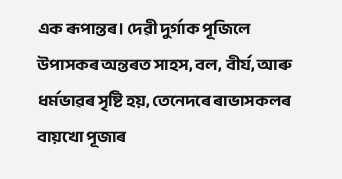এক ৰূপান্তৰ। দেৱী দুৰ্গাক পূজিলে উপাসকৰ অন্তৰত সাহস, বল, বীৰ্য, আৰু ধৰ্মভাৱৰ সৃষ্টি হয়, তেনেদৰে ৰাভাসকলৰ বায়খো পূজাৰ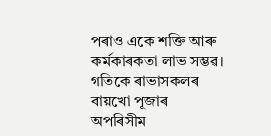পৰাও একে শক্তি আৰু কৰ্মকাৰকতা লাভ সম্ভৱ। গতিকে ৰাভাসকলৰ বায়খো পূজাৰ অপৰিসীম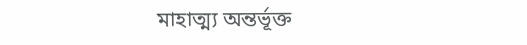মাহাত্ম্য অন্তৰ্ভূক্ত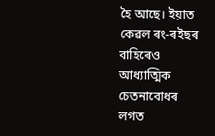হৈ আছে। ইয়াত কেৱল ৰং-ৰইছৰ বাহিৰেও আধ্যাত্মিক চেতনাবোধৰ লগত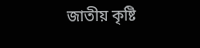জাতীয় কৃষ্টি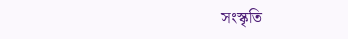সংস্কৃতি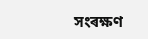সংৰক্ষণ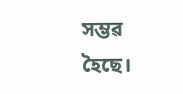সম্ভৱ হৈছে।